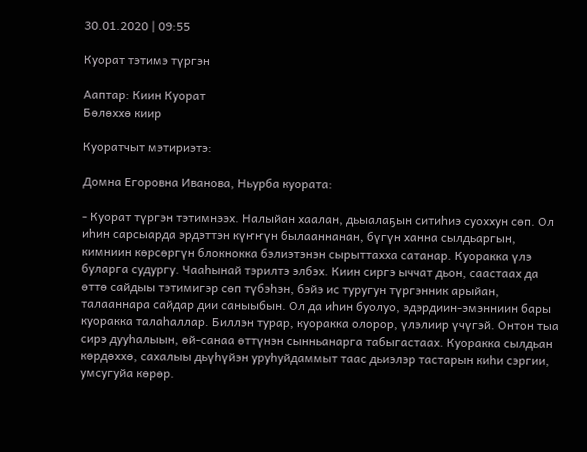30.01.2020 | 09:55

Куорат тэтимэ түргэн

Ааптар: Киин Куорат
Бөлөххө киир

Куоратчыт мэтириэтэ:

Домна Егоровна Иванова, Ньурба куората:

- Куорат түргэн тэтимнээх. Налыйан хаалан, дьыалаҕын ситиһиэ суоххун сөп. Ол иһин сарсыарда эрдэттэн күҥҥүн былааннанан, бүгүн ханна сылдьаргын, кимниин көрсөргүн блокнокка бэлиэтэнэн сырыттахха сатанар. Куоракка үлэ буларга судургу. Чааһынай тэрилтэ элбэх. Киин сиргэ ыччат дьон, саастаах да өттө сайдыы тэтимигэр сөп түбэһэн, бэйэ ис туругун түргэнник арыйан, талааннара сайдар дии саныыбын. Ол да иһин буолуо, эдэрдиин-эмэнниин бары куоракка талаһаллар. Биллэн турар, куоракка олорор, үлэлиир үчүгэй. Онтон тыа сирэ дууһалыын, өй-санаа өттүнэн сынньанарга табыгастаах. Куоракка сылдьан көрдөххө, сахалыы дьүһүйэн уруһуйдаммыт таас дьиэлэр тастарын киһи сэргии, умсугуйа көрөр.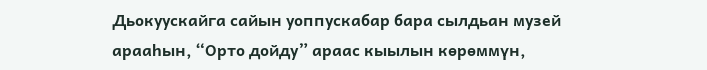Дьокуускайга сайын уоппускабар бара сылдьан музей арааһын, “Орто дойду” араас кыылын көрөммүн,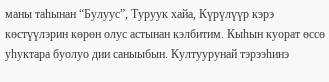маны таһынан “Булуус”, Туруук хайа, Күрүлүүр кэрэ көстүүлэрин көрөн олус астынан кэлбитим. Кыһын куорат өссө уһуктара буолуо дии саныыбын. Култуурунай тэрээһинэ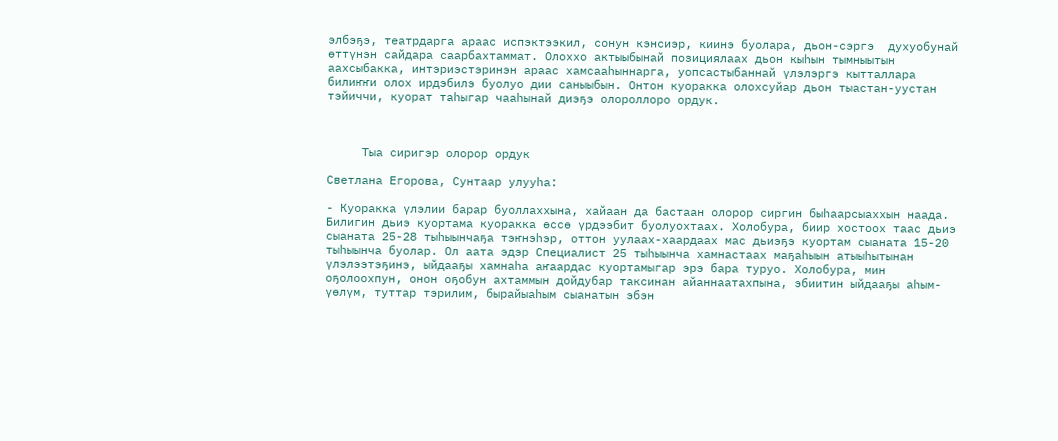элбэҕэ, театрдарга араас испэктээкил, сонун кэнсиэр, киинэ буолара, дьон-сэргэ  духуобунай өттүнэн сайдара саарбахтаммат. Олоххо актыыбынай позициялаах дьон кыһын тымныытын аахсыбакка, интэриэстэринэн араас хамсааһыннарга, уопсастыбаннай үлэлэргэ кытталлара билиҥҥи олох ирдэбилэ буолуо дии саныыбын. Онтон куоракка олохсуйар дьон тыастан-уустан тэйиччи, куорат таһыгар чааһынай диэҕэ олороллоро ордук.



     Тыа сиригэр олорор ордук

Светлана Егорова, Сунтаар улууһа:

- Куоракка үлэлии барар буоллаххына, хайаан да бастаан олорор сиргин быһаарсыаххын наада. Билигин дьиэ куортама куоракка өссө үрдээбит буолуохтаах. Холобура, биир хостоох таас дьиэ сыаната 25-28 тыһыынчаҕа тэҥнэһэр, оттон уулаах-хаардаах мас дьиэҕэ куортам сыаната 15-20 тыһыынча буолар. Ол аата эдэр Специалист 25 тыһыынча хамнастаах маҕаһыын атыыһытынан үлэлээтэҕинэ, ыйдааҕы хамнаһа аҥаардас куортамыгар эрэ бара туруо. Холобура, мин оҕолоохпун, онон оҕобун ахтаммын дойдубар таксинан айаннаатахпына, эбиитин ыйдааҕы аһым-үөлүм, туттар тэрилим, бырайыаһым сыанатын эбэн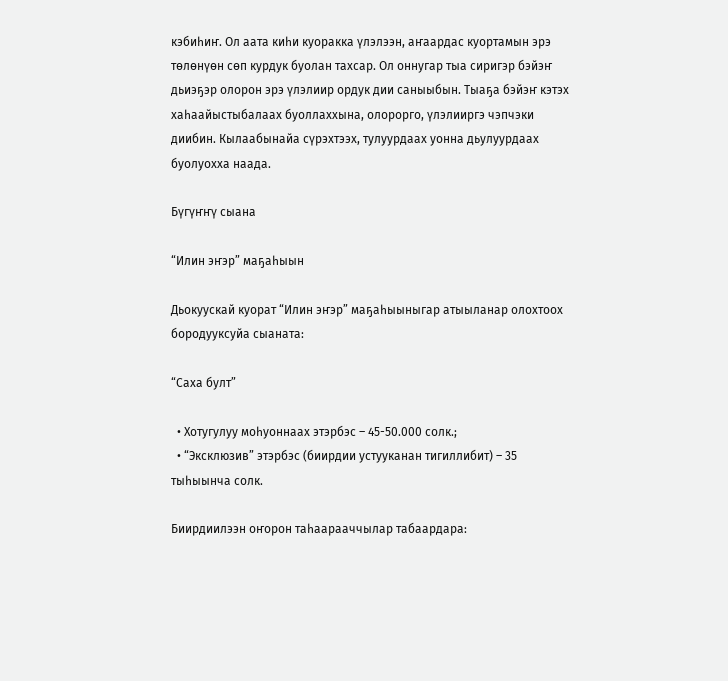кэбиһиҥ. Ол аата киһи куоракка үлэлээн, аҥаардас куортамын эрэ төлөнүөн сөп курдук буолан тахсар. Ол оннугар тыа сиригэр бэйэҥ дьиэҕэр олорон эрэ үлэлиир ордук дии саныыбын. Тыаҕа бэйэҥ кэтэх хаһаайыстыбалаах буоллаххына, олорорго, үлэлииргэ чэпчэки диибин. Кылаабынайа сүрэхтээх, тулуурдаах уонна дьулуурдаах буолуохха наада.

Бүгүҥҥү сыана

“Илин эҥэр” маҕаһыын

Дьокуускай куорат “Илин эҥэр” маҕаһыыныгар атыыланар олохтоох бородууксуйа сыаната:

“Саха булт”

  • Хотугулуу моһуоннаах этэрбэс – 45-50.000 солк.;
  • “Эксклюзив” этэрбэс (биирдии устууканан тигиллибит) – 35 тыһыынча солк.

Биирдиилээн оҥорон таһаарааччылар табаардара: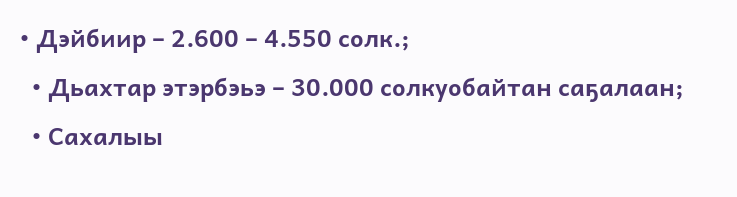• Дэйбиир – 2.600 – 4.550 солк.;
  • Дьахтар этэрбэьэ – 30.000 солкуобайтан саҕалаан;
  • Сахалыы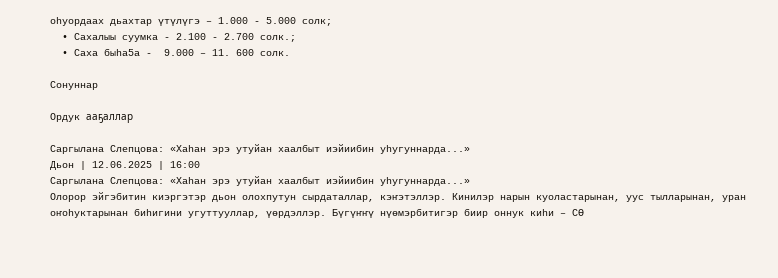оһуордаах дьахтар үтүлүгэ – 1.000 - 5.000 солк;
  • Сахалыы суумка - 2.100 - 2.700 солк.;
  • Саха быһа5а -  9.000 – 11. 600 солк.

Сонуннар

Ордук ааҕаллар

Саргылана Слепцова: «Хаһан эрэ утуйан хаалбыт иэйиибин уһугуннарда...»
Дьон | 12.06.2025 | 16:00
Саргылана Слепцова: «Хаһан эрэ утуйан хаалбыт иэйиибин уһугуннарда...»
Олорор эйгэбитин киэргэтэр дьон олохпутун сырдаталлар, кэҥэтэллэр. Кинилэр нарын куоластарынан, уус тылларынан, уран оҥоһуктарынан биһигини угуттууллар, үөрдэллэр. Бүгүҥҥү нүөмэрбитигэр биир оннук киһи – СӨ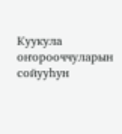Куукула оҥорооччуларын сойууһун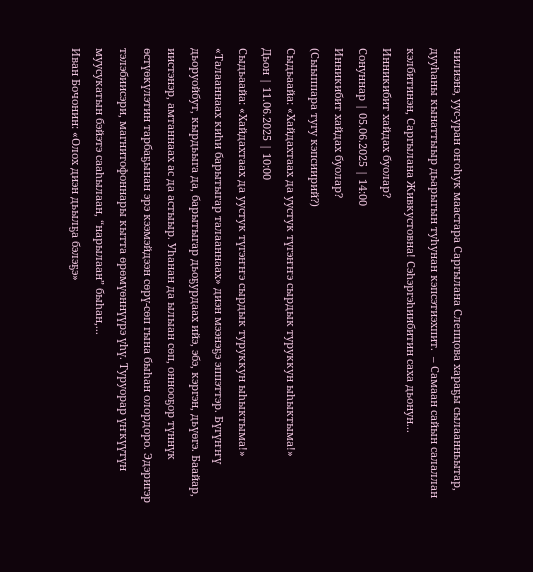чилиэнэ, уус-уран оҥоһук маастара Саргылана Слепцова хараҕы сылаанньытар, дууһаны кынаттыыр дьарыгын туһунан кэпсэтиэхпит.  – Самаан сайын салаллан кэлбитинэн, Саргылана Живкустовна! Сэһэргэһиибитин саха дьонун...
Инникибит хайдах буолар?
Сонуннар | 05.06.2025 | 14:00
Инникибит хайдах буолар?
(Сыыппара тугу кэпсиирий?)
Сыдьаайа: «Хайдахтаах да уустук түгэҥҥэ сырдык туруккун ыһыктыма!»
Дьон | 11.06.2025 | 10:00
Сыдьаайа: «Хайдахтаах да уустук түгэҥҥэ сырдык туруккун ыһыктыма!»
«Талааннаах киһи барытыгар талааннаах» диэн мээнэҕэ эппэттэр. Бүгүҥҥү дьоруойбут, кырдьыга да, барытыгар дьоҕурдаах ийэ, эбэ, кэргэн, дьүөгэ. Баайар, иистэнэр, амтаннаах ас да астыыр. Уһанан да ылыан сөп, оннооҕор түннүк өстүөкүлэтин тарбаҕынан эрэ кээмэйдээн сөрү-сөп гына быһан олордоро. Эдэригэр тэлэбиисэри, магнитофоннары кытта өрөмүөннүүрэ үһү. Туруорар үҥкүүтүн муусукатын бэйэтэ сааһылаан, “нарылаан” быһан,...
Иван Бочонин: «Олох диэн дьылҕа бэлэҕэ»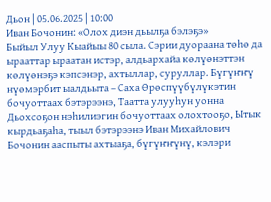Дьон | 05.06.2025 | 10:00
Иван Бочонин: «Олох диэн дьылҕа бэлэҕэ»
Быйыл Улуу Кыайыы 80 сыла. Сэрии дуораана төһө да ырааттар ыраатан истэр, алдьархайа көлүөнэттэн көлүөнэҕэ кэпсэнэр, ахтыллар, суруллар. Бүгүҥҥү нүөмэрбит ыалдьыта – Саха Өрөспүүбүлүкэтин бочуоттаах бэтэрээнэ, Таатта улууһун уонна Дьохсоҕон нэһилиэгин бочуоттаах олохтооҕо, Ытык кырдьаҕаһа, тыыл бэтэрээнэ Иван Михайлович Бочонин ааспыты ахтыаҕа, бүгүҥҥүнү, кэлэри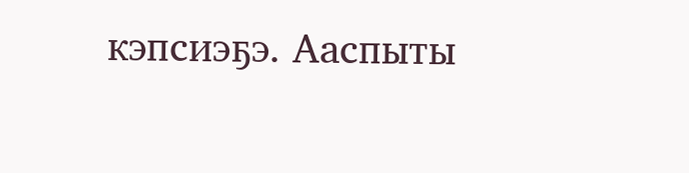кэпсиэҕэ. Ааспыты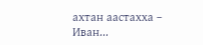ахтан аастахха – Иван...